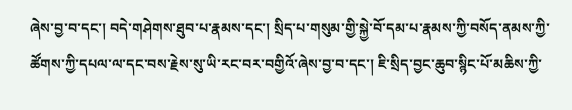ཞེས་བྱ་བ་དང་། བདེ་གཤེགས་ཐུབ་པ་རྣམས་དང་། སྲིད་པ་གསུམ་གྱི་སྐྱེ་བོ་དམ་པ་རྣམས་ཀྱི་བསོད་ནམས་ཀྱི་ཚོགས་ཀྱི་དཔལ་ལ་དང་བས་རྗེས་སུ་ཡི་རང་བར་བགྱིའོ་ཞེས་བྱ་བ་དང་། ཇི་སྲིད་བྱང་ཆུབ་སྙིང་པོ་མཆིས་ཀྱི་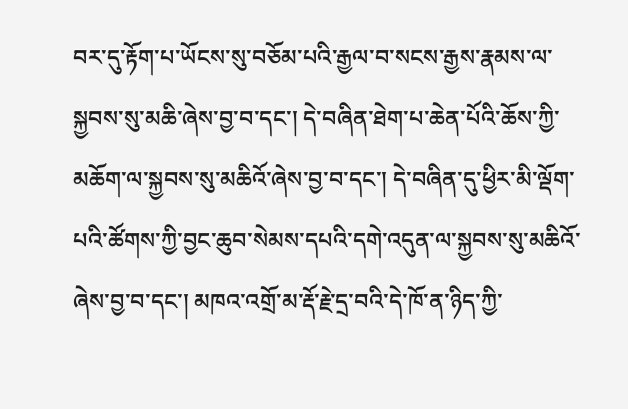བར་དུ་རྟོག་པ་ཡོངས་སུ་བཅོམ་པའི་རྒྱལ་བ་སངས་རྒྱས་རྣམས་ལ་སྐྱབས་སུ་མཆི་ཞེས་བྱ་བ་དང་། དེ་བཞིན་ཐེག་པ་ཆེན་པོའི་ཆོས་ཀྱི་མཆོག་ལ་སྐྱབས་སུ་མཆིའོ་ཞེས་བྱ་བ་དང་། དེ་བཞིན་དུ་ཕྱིར་མི་ལྡོག་པའི་ཚོགས་ཀྱི་བྱང་ཆུབ་སེམས་དཔའི་དགེ་འདུན་ལ་སྐྱབས་སུ་མཆིའོ་ཞེས་བྱ་བ་དང་། མཁའ་འགྲོ་མ་རྡོ་རྗེ་དྲ་བའི་དེ་ཁོ་ན་ཉིད་ཀྱི་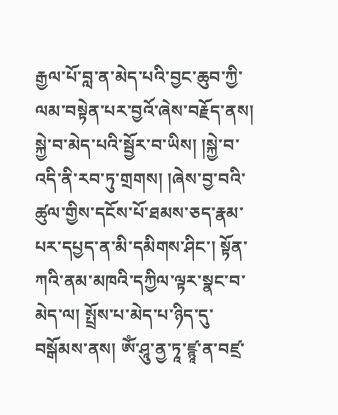རྒྱལ་པོ་བླ་ན་མེད་པའི་བྱང་ཆུབ་ཀྱི་ལམ་བསྟེན་པར་བྱའོ་ཞེས་བརྗོད་ནས། སྐྱེ་བ་མེད་པའི་སྦྱོར་བ་ཡིས། །སྐྱེ་བ་འདི་ནི་རབ་ཏུ་གྲགས། །ཞེས་བྱ་བའི་ཚུལ་གྱིས་དངོས་པོ་ཐམས་ཅད་རྣམ་པར་དཔྱད་ན་མི་དམིགས་ཤིང་། སྟོན་ཀའི་ནམ་མཁའི་དཀྱིལ་ལྟར་སྣང་བ་མེད་ལ། སྤྲོས་པ་མེད་པ་ཉིད་དུ་བསྒོམས་ནས། ཨོཾ་ཤཱུ་ནྱ་ཏཱ་ཛྙཱ་ན་བཛྲ་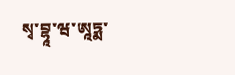སྭ་བྷཱ་ཝ་ཨཱཏྨ་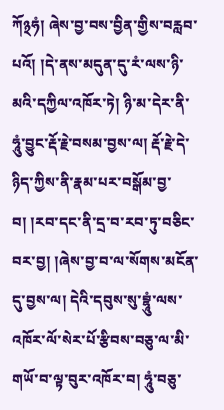ཀོ྅ཧཾ། ཞེས་བྱ་བས་བྱིན་གྱིས་བརླབ་པའོ། །དེ་ནས་མདུན་དུ་རཾ་ལས་ཉི་མའི་དཀྱིལ་འཁོར་ཏེ། ཉི་མ་དེར་ནི་ཧཱུཾ་བྱུང་རྡོ་རྗེ་བསམ་བྱས་ལ། རྡོ་རྗེ་དེ་ཉིད་ཀྱིས་ནི་རྣམ་པར་བསྒོམ་བྱ་བ། །རབ་དང་ནི་དྲ་བ་རབ་ཏུ་བཅིང་བར་བྱ། །ཞེས་བྱ་བ་ལ་སོགས་མངོན་དུ་བྱས་ལ། དེའི་དབུས་སུ་བྷཱུཾ་ལས་འཁོར་ལོ་སེར་པོ་རྩིབས་བཅུ་ལ་མི་གཡོ་བ་ལྟ་བུར་འཁོར་བ། ཧཱུཾ་བཅུ་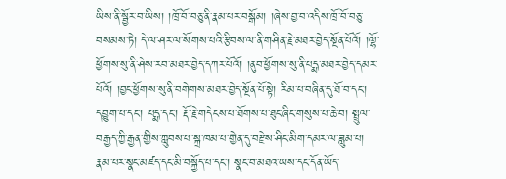ཡིས་ནི་སྦྱོར་བ་ཡིས། །ཁྲོ་བོ་བཅུ་ནི་རྣམ་པར་བསྒོམ། །ཞེས་བྱ་བ་འདིས་ཁྲོ་བོ་བཅུ་བསམས་ཏེ། དེ་ལ་ཤར་ལ་སོགས་པའི་རྩིབས་ལ་ནི་གཤིན་རྗེ་མཐར་བྱེད་སྔོན་པོའོ། །ལྷོ་ཕྱོགས་སུ་ནི་ཤེས་རབ་མཐར་བྱེད་དཀར་པོའོ། །ནུབ་ཕྱོགས་སུ་ནི་པདྨ་མཐར་བྱེད་དམར་པོའོ། །བྱང་ཕྱོགས་སུ་ནི་བགེགས་མཐར་བྱེད་སྔོན་པོ་སྟེ། རིམ་པ་བཞིན་དུ་ཐོ་བ་དང་། དབྱུག་པ་དང་། པདྨ་དང་། རྡོ་རྗེ་གདེངས་པ་ཐོགས་པ་ཐུང་ཞིང་གསུས་པ་ཆེ་བ། སྤྲུལ་བརྒྱད་ཀྱི་རྒྱན་གྱིས་ཀླུབས་པ་སྐྲ་ཁམ་པ་གྱེན་དུ་བརྫེས་ཤིང་མིག་དམར་ལ་ཟླུམ་པ། རྣམ་པར་སྣང་མཛད་དང་མི་བསྐྱོད་པ་དང་། སྣང་བ་མཐའ་ཡས་དང་དོན་ཡོད་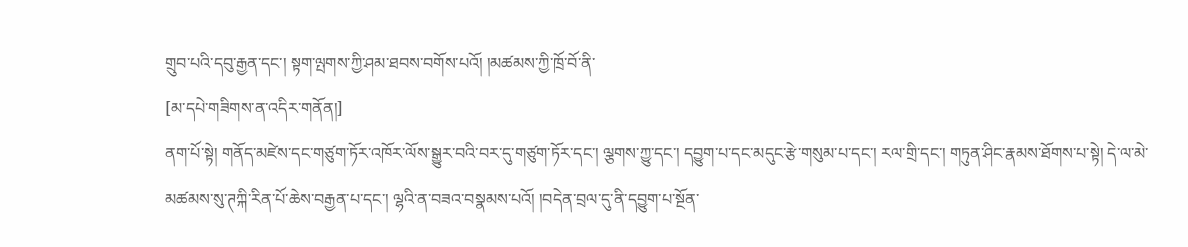གྲུབ་པའི་དབུ་རྒྱན་དང་། སྟག་ལྤགས་ཀྱི་ཤམ་ཐབས་བགོས་པའོ། །མཚམས་ཀྱི་ཁྲོ་བོ་ནི་
[མ་དཔེ་གཟིགས་ན་འདིར་གནོན།]
ནག་པོ་སྟེ། གནོད་མཛེས་དང་གཙུག་ཏོར་འཁོར་ལོས་སྒྱུར་བའི་བར་དུ་གཙུག་ཏོར་དང་། ལྕགས་ཀྱུ་དང་། དབྱུག་པ་དང་མདུང་རྩེ་གསུམ་པ་དང་། རལ་གྲི་དང་། གཏུན་ཤིང་རྣམས་ཐོགས་པ་སྟེ། དེ་ལ་མེ་མཚམས་སུ་ཊཀྐི་རིན་པོ་ཆེས་བརྒྱན་པ་དང་། ལྷའི་ན་བཟའ་བསྣམས་པའོ། །བདེན་བྲལ་དུ་ནི་དབྱུག་པ་སྔོན་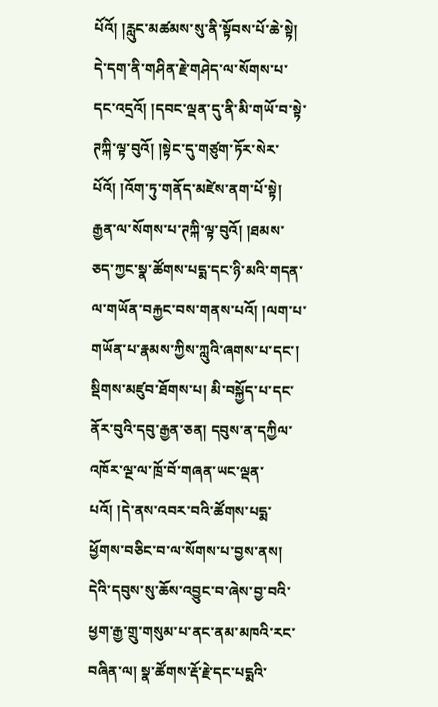པོའོ། །རླུང་མཚམས་སུ་ནི་སྟོབས་པོ་ཆེ་སྟེ། དེ་དག་ནི་གཤིན་རྗེ་གཤེད་ལ་སོགས་པ་དང་འདྲའོ། །དབང་ལྡན་དུ་ནི་མི་གཡོ་བ་སྟེ་ཊཀྐི་ལྟ་བུའོ། །སྟེང་དུ་གཙུག་ཏོར་སེར་པོའོ། །འོག་ཏུ་གནོད་མཛེས་ནག་པོ་སྟེ། རྒྱན་ལ་སོགས་པ་ཊཀྐི་ལྟ་བུའོ། །ཐམས་ཅད་ཀྱང་སྣ་ཚོགས་པདྨ་དང་ཉི་མའི་གདན་ལ་གཡོན་བརྐྱང་བས་གནས་པའོ། །ལག་པ་གཡོན་པ་རྣམས་ཀྱིས་ཀླུའི་ཞགས་པ་དང་། སྡིགས་མཛུབ་ཐོགས་པ། མི་བསྐྱོད་པ་དང་ནོར་བུའི་དབུ་རྒྱན་ཅན། དབུས་ན་དཀྱིལ་འཁོར་ལྔ་ལ་ཁྲོ་བོ་གཞན་ཡང་ལྡན་པའོ། །དེ་ནས་འབར་བའི་ཚོགས་པདྨ་ཕྱོགས་བཅིང་བ་ལ་སོགས་པ་བྱས་ནས། དེའི་དབུས་སུ་ཆོས་འབྱུང་བ་ཞེས་བྱ་བའི་ཕྱག་རྒྱ་གྲུ་གསུམ་པ་ནང་ནམ་མཁའི་རང་བཞིན་ལ། སྣ་ཚོགས་རྡོ་རྗེ་དང་པདྨའི་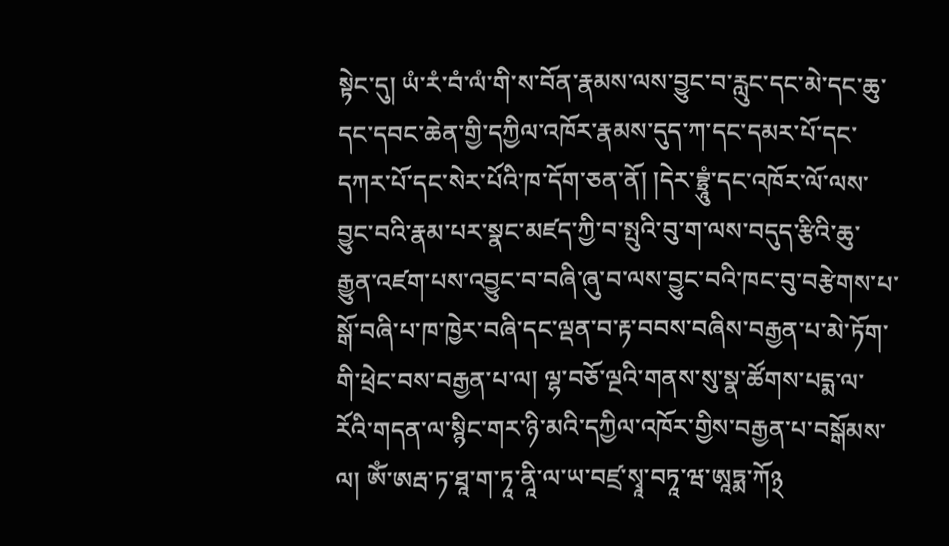སྟེང་དུ། ཡཾ་རཾ་བཾ་ལཾ་གི་ས་བོན་རྣམས་ལས་བྱུང་བ་རླུང་དང་མེ་དང་ཆུ་དང་དབང་ཆེན་གྱི་དཀྱིལ་འཁོར་རྣམས་དུད་ཀ་དང་དམར་པོ་དང་དཀར་པོ་དང་སེར་པོའི་ཁ་དོག་ཅན་ནོ། །དེར་བྷྲཱུཾ་དང་འཁོར་ལོ་ལས་བྱུང་བའི་རྣམ་པར་སྣང་མཛད་ཀྱི་བ་སྤུའི་བུ་ག་ལས་བདུད་རྩིའི་ཆུ་རྒྱུན་འཛག་པས་འབྱུང་བ་བཞི་ཞུ་བ་ལས་བྱུང་བའི་ཁང་བུ་བརྩེགས་པ་སྒོ་བཞི་པ་ཁ་ཁྱེར་བཞི་དང་ལྡན་བ་རྟ་བབས་བཞིས་བརྒྱན་པ་མེ་ཏོག་གི་ཕྲེང་བས་བརྒྱན་པ་ལ། ལྷ་བཅོ་ལྔའི་གནས་སུ་སྣ་ཚོགས་པདྨ་ལ་རོའི་གདན་ལ་སྙིང་གར་ཉི་མའི་དཀྱིལ་འཁོར་གྱིས་བརྒྱན་པ་བསྒོམས་ལ། ཨོཾ་ཨརྦ་ཏ་ཐཱ་ག་ཏཱ་ནཱི་ལ་ཡ་བཛྲ་སྭཱ་བཏཱ་ཝ་ཨཱཏྨ་ཀོ྅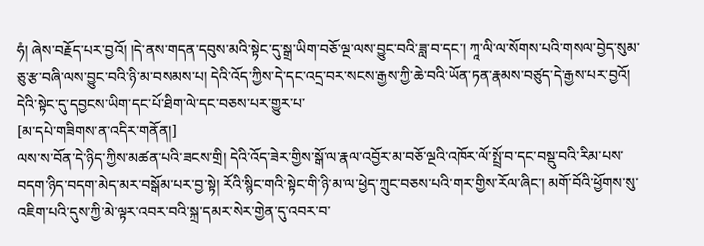ཧཾ། ཞེས་བརྗོད་པར་བྱའོ། །དེ་ནས་གདན་དབུས་མའི་སྟེང་དུ་སྒྲ་ཡིག་བཅོ་ལྔ་ལས་བྱུང་བའི་ཟླ་བ་དང་། ཀཱ་ལི་ལ་སོགས་པའི་གསལ་བྱེད་སུམ་ཅུ་རྩ་བཞི་ལས་བྱུང་བའི་ཉི་མ་བསམས་པ། དེའི་འོད་ཀྱིས་དེ་དང་འདྲ་བར་སངས་རྒྱས་ཀྱི་ཆེ་བའི་ཡོན་ཏན་རྣམས་བཙུད་དེ་རྒྱས་པར་བྱའོ། དེའི་སྟེང་དུ་དབྱངས་ཡིག་དང་པོ་ཐིག་ལེ་དང་བཅས་པར་གྱུར་པ་
[མ་དཔེ་གཟིགས་ན་འདིར་གནོན།]
ལས་ས་བོན་དེ་ཉིད་ཀྱིས་མཚན་པའི་ཟངས་གྲི། དེའི་འོད་ཟེར་གྱིས་སྒོ་ལ་རྣལ་འབྱོར་མ་བཅོ་ལྔའི་འཁོར་ལོ་སྤྲོ་བ་དང་བསྡུ་བའི་རིམ་པས་བདག་ཉིད་བདག་མེད་མར་བསྒོམ་པར་བྱ་སྟེ། རོའི་སྙིང་གའི་སྟེང་གི་ཉི་མ་ལ་ཕྱེད་ཀྲུང་བཅས་པའི་གར་གྱིས་རོལ་ཞིང་། མགོ་བོའི་ཕྱོགས་སུ་འཇིག་པའི་དུས་ཀྱི་མེ་ལྟར་འབར་བའི་སྐྲ་དམར་སེར་གྱེན་དུ་འབར་བ་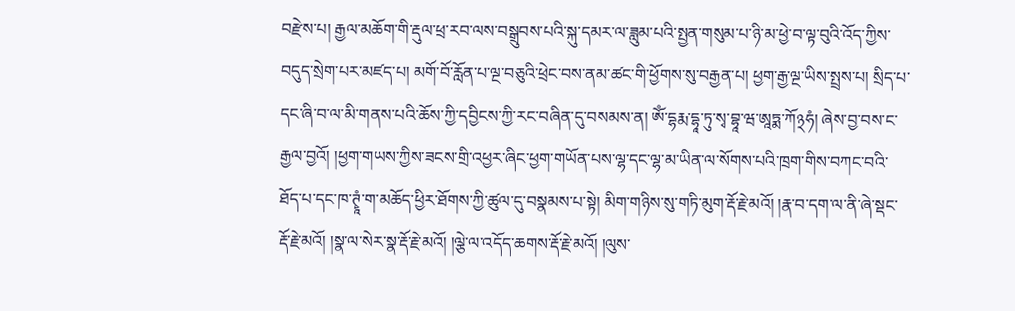བརྫེས་པ། རྒྱལ་མཆོག་གི་རྡུལ་ཕྲ་རབ་ལས་བསྒྲུབས་པའི་སྐུ་དམར་ལ་ཟླུམ་པའི་སྤྱན་གསུམ་པ་ཉི་མ་ཕྱེ་བ་ལྟ་བུའི་འོད་ཀྱིས་བདུད་སྲེག་པར་མཛད་པ། མགོ་བོ་རློན་པ་ལྔ་བཅུའི་ཕྲེང་བས་ནམ་ཚང་གི་ཕྱོགས་སུ་བརྒྱན་པ། ཕྱག་རྒྱ་ལྔ་ཡིས་སྤྲས་པ། སྲིད་པ་དང་ཞི་བ་ལ་མི་གནས་པའི་ཆོས་ཀྱི་དབྱིངས་ཀྱི་རང་བཞིན་དུ་བསམས་ན། ཨོཾ་དྷརྨ་དྷཱ་ཏུ་སྭ་བྷཱ་ཝ་ཨཱཏྨ་ཀོ྅ཧཾ། ཞེས་བྱ་བས་ང་རྒྱལ་བྱའོ། །ཕྱག་གཡས་ཀྱིས་ཟངས་གྲི་འཕྱར་ཞིང་ཕྱག་གཡོན་པས་ལྷ་དང་ལྷ་མ་ཡིན་ལ་སོགས་པའི་ཁྲག་གིས་བཀང་བའི་ཐོད་པ་དང་ཁ་ཊྭཱཾ་ག་མཆོད་ཕྱིར་ཐོགས་ཀྱི་ཚུལ་དུ་བསྣམས་པ་སྟེ། མིག་གཉིས་སུ་གཏི་མུག་རྡོ་རྗེ་མའོ། །རྣ་བ་དག་ལ་ནི་ཞེ་སྡང་རྡོ་རྗེ་མའོ། །སྣ་ལ་སེར་སྣ་རྡོ་རྗེ་མའོ། །ལྕེ་ལ་འདོད་ཆགས་རྡོ་རྗེ་མའོ། །ལུས་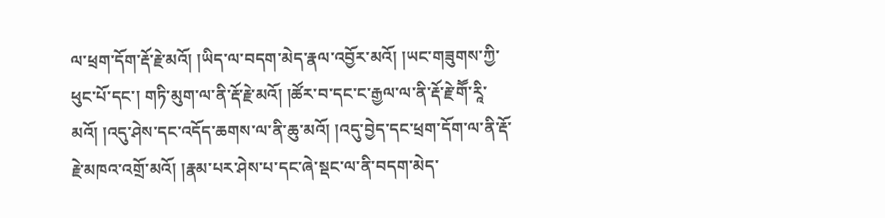ལ་ཕྲག་དོག་རྡོ་རྗེ་མའོ། །ཡིད་ལ་བདག་མེད་རྣལ་འབྱོར་མའོ། །ཡང་གཟུགས་ཀྱི་ཕུང་པོ་དང་། གཏི་མུག་ལ་ནི་རྡོ་རྗེ་མའོ། །ཚོར་བ་དང་ང་རྒྱལ་ལ་ནི་རྡོ་རྗེ་གཽ་རཱི་མའོ། །འདུ་ཤེས་དང་འདོད་ཆགས་ལ་ནི་ཆུ་མའོ། །འདུ་བྱེད་དང་ཕྲག་དོག་ལ་ནི་རྡོ་རྗེ་མཁའ་འགྲོ་མའོ། །རྣམ་པར་ཤེས་པ་དང་ཞེ་སྡང་ལ་ནི་བདག་མེད་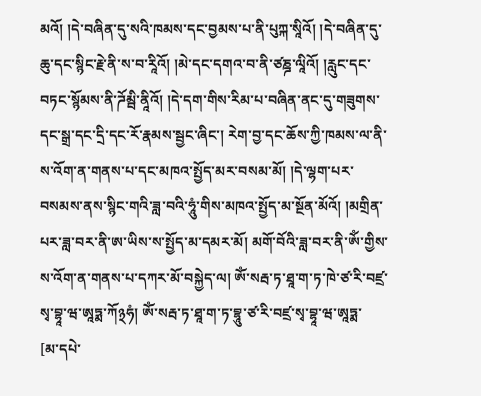མའོ། །དེ་བཞིན་དུ་སའི་ཁམས་དང་བྱམས་པ་ནི་པུཀྐ་སཱིའོ། །དེ་བཞིན་དུ་ཆུ་དང་སྙིང་རྗེ་ནི་ས་བ་རཱིའོ། །མེ་དང་དགའ་བ་ནི་ཙཎྜ་ལཱིའོ། །རླུང་དང་བཏང་སྙོམས་ནི་ཌོམྦི་ནཱིའོ། །དེ་དག་གིས་རིམ་པ་བཞིན་ནང་དུ་གཟུགས་དང་སྒྲ་དང་དྲི་དང་རོ་རྣམས་སྦྱང་ཞིང་། རེག་བྱ་དང་ཆོས་ཀྱི་ཁམས་ལ་ནི་ས་འོག་ན་གནས་པ་དང་མཁའ་སྤྱོད་མར་བསམ་མོ། །དེ་ལྷག་པར་བསམས་ནས་སྙིང་གའི་ཟླ་བའི་ཧཱུཾ་གིས་མཁའ་སྤྱོད་མ་སྔོན་མོའོ། །མགྲིན་པར་ཟླ་བར་ནི་ཨ་ཡིས་ས་སྤྱོད་མ་དམར་མོ། མགོ་བོའི་ཟླ་བར་ནི་ཨོཾ་གྱིས་ས་འོག་ན་གནས་པ་དཀར་མོ་བསྐྱེད་ལ། ཨོཾ་སརྦ་ཏ་ཐཱ་ག་ཏ་ཁེ་ཙ་རི་བཛྲ་སྭ་བྷཱ་ཝ་ཨཱཏྨ་ཀོ྅ཧཾ། ཨོཾ་སརྦ་ཏ་ཐཱ་ག་ཏ་བྷཱུ་ཙ་རི་བཛྲ་སྭ་བྷཱ་ཝ་ཨཱཏྨ་
[མ་དཔེ་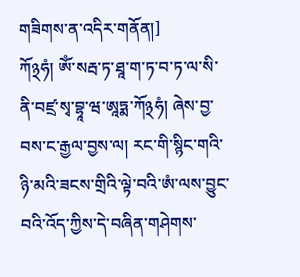གཟིགས་ན་འདིར་གནོན།]
ཀོ྅ཧཾ། ཨོཾ་སརྦ་ཏ་ཐཱ་ག་ཏ་བ་ཏ་ལ་སི་ནི་བཛྲ་སྭ་བྷཱ་ཝ་ཨཱཏྨ་ཀོ྅ཧཾ། ཞེས་བྱ་བས་ང་རྒྱལ་བྱས་ལ། རང་གི་སྙིང་གའི་ཉི་མའི་ཟངས་གྲིའི་ལྟེ་བའི་ཨཾ་ལས་བྱུང་བའི་འོད་ཀྱིས་དེ་བཞིན་གཤེགས་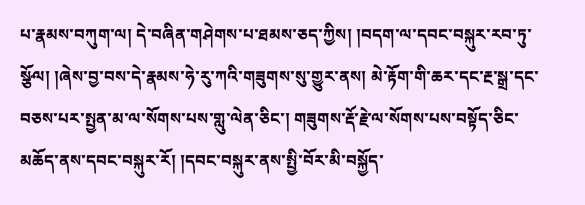པ་རྣམས་བཀུག་ལ། དེ་བཞིན་གཤེགས་པ་ཐམས་ཅད་ཀྱིས། །བདག་ལ་དབང་བསྐུར་རབ་ཏུ་སྩོལ། །ཞེས་བྱ་བས་དེ་རྣམས་ཧེ་རུ་ཀའི་གཟུགས་སུ་གྱུར་ནས། མེ་རྟོག་གི་ཆར་དང་རྔ་སྒྲ་དང་བཅས་པར་སྤྱན་མ་ལ་སོགས་པས་གླུ་ལེན་ཅིང་། གཟུགས་རྡོ་རྗེ་ལ་སོགས་པས་བསྟོད་ཅིང་མཆོད་ནས་དབང་བསྐུར་རོ། །དབང་བསྐུར་ནས་སྤྱི་བོར་མི་བསྐྱོད་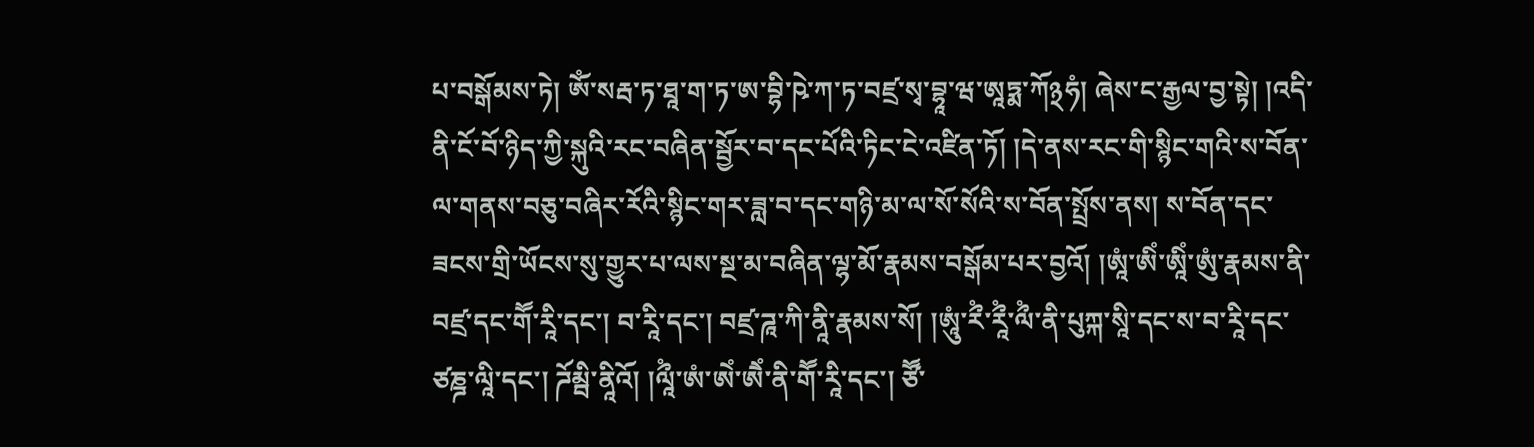པ་བསྒོམས་ཏེ། ཨོཾ་སརྦ་ཏ་ཐཱ་ག་ཏ་ཨ་བྷི་ཥེ་ཀ་ཏ་བཛྲ་སྭ་བྷཱ་ཝ་ཨཱཏྨ་ཀོ྅ཧཾ། ཞེས་ང་རྒྱལ་བྱ་སྟེ། །འདི་ནི་ངོ་བོ་ཉིད་ཀྱི་སྐུའི་རང་བཞིན་སྦྱོར་བ་དང་པོའི་ཏིང་ངེ་འཛིན་ཏོ། །དེ་ནས་རང་གི་སྙིང་གའི་ས་བོན་ལ་གནས་བཅུ་བཞིར་རོའི་སྙིང་གར་ཟླ་བ་དང་གཉི་མ་ལ་སོ་སོའི་ས་བོན་སྤྲོས་ནས། ས་བོན་དང་ཟངས་གྲི་ཡོངས་སུ་གྱུར་པ་ལས་སྔ་མ་བཞིན་ལྷ་མོ་རྣམས་བསྒོམ་པར་བྱའོ། །ཨཱཾ་ཨིཾ་ཨཱིཾ་ཨུཾ་རྣམས་ནི་བཛྲ་དང་གཽ་རཱི་དང་། བ་རཱི་དང་། བཛྲ་ཌཱ་ཀི་ནཱི་རྣམས་སོ། །ཨཱུཾ་རྀཾ་རཱྀཾ་ལྀཾ་ནི་པུཀྐ་སཱི་དང་ས་བ་རཱི་དང་ཙཎྜ་ལཱི་དང་། ཌོམྦི་ནཱིའོ། །ལཱྀཾ་ཨཾ་ཨེཾ་ཨཻཾ་ནི་གཽ་རཱི་དང་། ཙཽ་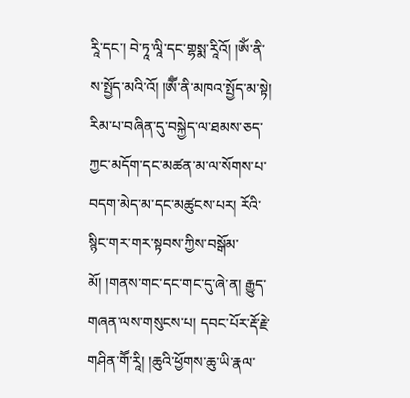རཱི་དང་། བེ་ཏཱ་ལཱི་དང་གྷསྨ་རཱིའོ། །ཨོཾ་ནི་ས་སྤྱོད་མའི་འོ། །ཨཽཾ་ནི་མཁའ་སྤྱོད་མ་སྟེ། རིམ་པ་བཞིན་དུ་བསྐྱེད་ལ་ཐམས་ཅད་ཀྱང་མདོག་དང་མཚན་མ་ལ་སོགས་པ་བདག་མེད་མ་དང་མཚུངས་པར། རོའི་སྙིང་གར་གར་སྟབས་ཀྱིས་བསྒོམ་མོ། །གནས་གང་དང་གང་དུ་ཞེ་ན། རྒྱུད་གཞན་ལས་གསུངས་པ། དབང་པོར་རྡོ་རྗེ་གཤིན་གཽ་རཱི། །ཆུའི་ཕྱོགས་ཆུ་ཡི་རྣལ་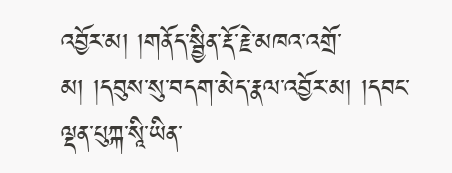འབྱོར་མ། །གནོད་སྦྱིན་རྡོ་རྗེ་མཁའ་འགྲོ་མ། །དབུས་སུ་བདག་མེད་རྣལ་འབྱོར་མ། །དབང་ལྡན་པུཀྐ་སཱི་ཡིན་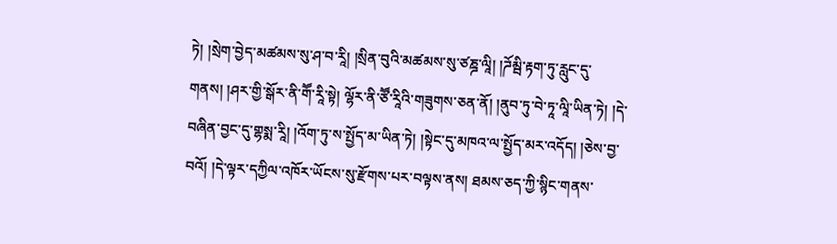ཏེ། །སྲེག་བྱེད་མཚམས་སུ་ཤ་བ་རཱི། །སྲིན་བུའི་མཚམས་སུ་ཙཎྜ་ལཱི། །ཌོམྦི་རྟག་ཏུ་རླུང་དུ་གནས། །ཤར་གྱི་སྒོར་ནི་གཽ་རཱི་སྟེ། ལྷོར་ནི་ཙཽ་རཱིའི་གཟུགས་ཅན་ནོ། །ནུབ་ཏུ་བེ་ཏཱ་ལཱི་ཡིན་ཏེ། །དེ་བཞིན་བྱང་དུ་གྷསྨ་རཱི། །འོག་ཏུ་ས་སྤྱོད་མ་ཡིན་ཏེ། །སྟེང་དུ་མཁའ་ལ་སྤྱོད་མར་འདོད། །ཅེས་བྱ་བའོ། །དེ་ལྟར་དཀྱིལ་འཁོར་ཡོངས་སུ་རྫོགས་པར་བལྟས་ནས། ཐམས་ཅད་ཀྱི་སྙིང་གནས་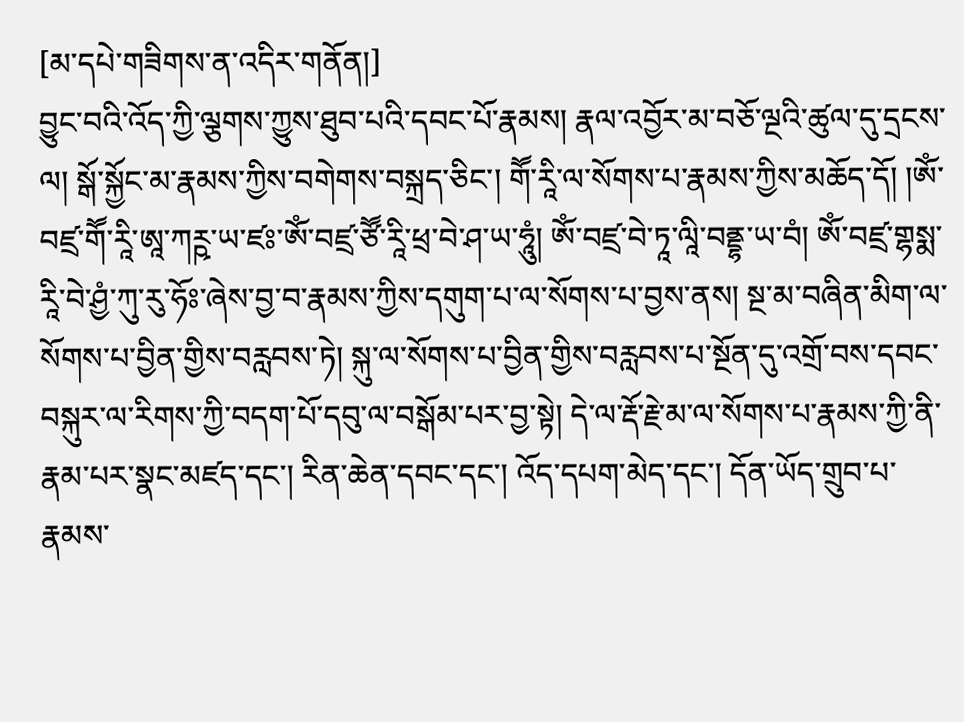[མ་དཔེ་གཟིགས་ན་འདིར་གནོན།]
བྱུང་བའི་འོད་ཀྱི་ལྕགས་ཀྱུས་ཐུབ་པའི་དབང་པོ་རྣམས། རྣལ་འབྱོར་མ་བཅོ་ལྔའི་ཚུལ་དུ་དྲངས་ལ། སྒོ་སྐྱོང་མ་རྣམས་ཀྱིས་བགེགས་བསྐྲད་ཅིང་། གཽ་རཱི་ལ་སོགས་པ་རྣམས་ཀྱིས་མཆོད་དོ། །ཨོཾ་བཛྲ་གཽ་རཱི་ཨཱ་ཀཪྵ་ཡ་ཛཿ་ཨོཾ་བཛྲ་ཙཽ་རཱི་ཕྲ་བེ་ཤ་ཡ་ཧཱུཾ། ཨོཾ་བཛྲ་བེ་ཏཱ་ལཱི་བནྡྷ་ཡ་བཾ། ཨོཾ་བཛྲ་གྷསྨ་རཱི་བེ་ཤྱཾ་ཀུ་རུ་ཧོཿ་ཞེས་བྱ་བ་རྣམས་ཀྱིས་དགུག་པ་ལ་སོགས་པ་བྱས་ནས། སྔ་མ་བཞིན་མིག་ལ་སོགས་པ་བྱིན་གྱིས་བརླབས་ཏེ། སྐུ་ལ་སོགས་པ་བྱིན་གྱིས་བརླབས་པ་སྔོན་དུ་འགྲོ་བས་དབང་བསྐུར་ལ་རིགས་ཀྱི་བདག་པོ་དབུ་ལ་བསྒོམ་པར་བྱ་སྟེ། དེ་ལ་རྡོ་རྗེ་མ་ལ་སོགས་པ་རྣམས་ཀྱི་ནི་རྣམ་པར་སྣང་མཛད་དང་། རིན་ཆེན་དབང་དང་། འོད་དཔག་མེད་དང་། དོན་ཡོད་གྲུབ་པ་རྣམས་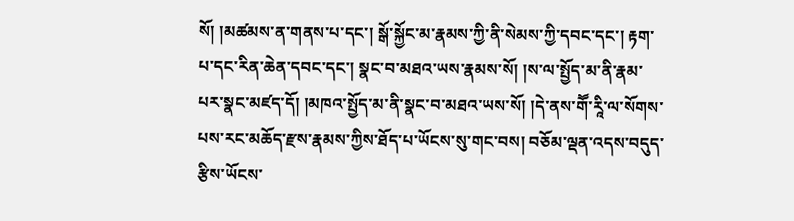སོ། །མཚམས་ན་གནས་པ་དང་། སྒོ་སྐྱོང་མ་རྣམས་ཀྱི་ནི་སེམས་ཀྱི་དབང་དང་། རྟག་པ་དང་རིན་ཆེན་དབང་དང་། སྣང་བ་མཐའ་ཡས་རྣམས་སོ། །ས་ལ་སྤྱོད་མ་ནི་རྣམ་པར་སྣང་མཛད་དོ། །མཁའ་སྤྱོད་མ་ནི་སྣང་བ་མཐའ་ཡས་སོ། །དེ་ནས་གཽ་རཱི་ལ་སོགས་པས་རང་མཆོད་རྫས་རྣམས་ཀྱིས་ཐོད་པ་ཡོངས་སུ་གང་བས། བཅོམ་ལྡན་འདས་བདུད་རྩིས་ཡོངས་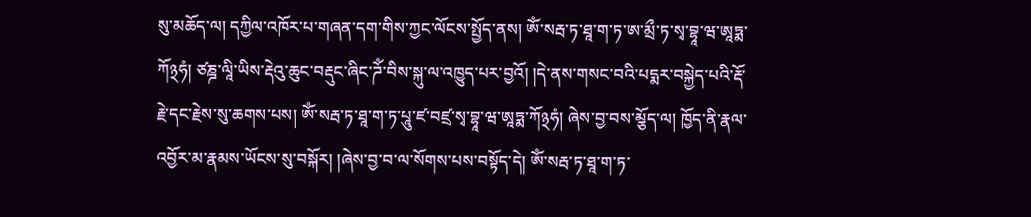སུ་མཆོད་ལ། དཀྱིལ་འཁོར་པ་གཞན་དག་གིས་ཀྱང་ལོངས་སྤྱོད་ནས། ཨོཾ་སརྦ་ཏ་ཐཱ་ག་ཏ་ཨ་མྲྀ་ཏ་སྭ་བྷཱ་ཝ་ཨཱཏྨ་ཀོ྅ཧཾ། ཙཎྜ་ལཱི་ཡིས་རྡེའུ་ཆུང་བརྡུང་ཞིང་ཌོཾ་བིས་སྐུ་ལ་འཁྱུད་པར་བྱའོ། །དེ་ནས་གསང་བའི་པདྨར་བསྐྱེད་པའི་རྡོ་རྗེ་དང་རྗེས་སུ་ཆགས་པས། ཨོཾ་སརྦ་ཏ་ཐཱ་ག་ཏ་པཱུ་ཛ་བཛྲ་སྭ་བྷཱ་ཝ་ཨཱཏྨ་ཀོ྅ཧཾ། ཞེས་བྱ་བས་མྕོད་ལ། ཁྱོད་ནི་རྣལ་འབྱོར་མ་རྣམས་ཡོངས་སུ་བསྐོར། །ཞེས་བྱ་བ་ལ་སོགས་པས་བསྟོད་དེ། ཨོཾ་སརྦ་ཏ་ཐཱ་ག་ཏ་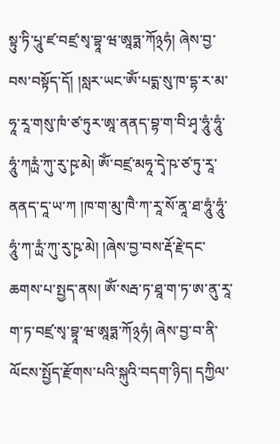སྟུ་ཏི་པཱུ་ཛ་བཛྲ་སྭ་བྷཱ་ཝ་ཨཱཏྨ་ཀོ྅ཧཾ། ཞེས་བྱ་བས་བསྟོད་དོ། །སླར་ཡང་ཨོཾ་པདྨ་སུ་ཁ་དྷ་ར་མ་ཧཱ་རཱ་གསུ་ཁཾ་ཙ་ཏུར་ཨཱ་ནནད་བྷ་ག་བི་ཤྭ་ཧཱུཾ་ཧཱུཾ་ཧཱུཾ་ཀཪྻཾ་ཀུ་རུ་ཥྭ་མེ། ཨོཾ་བཛྲ་མཧཱ་དྭེ་ཥ་ཙ་ཏུ་རཱ་ནནད་དཱ་ཡ་ཀ །ཁ་ག་མུ་ཁཻ་ཀ་རཱ་སོ་ནཱ་ཐ་ཧཱུཾ་ཧཱུཾ་ཧཱུཾ་ཀ་ཪྻཾ་ཀུ་རུ་ཥྭ་མེ། །ཞེས་བྱ་བས་རྡོ་རྗེ་དང་ཆགས་པ་སྤྱད་ནས། ཨོཾ་སརྦ་ཏ་ཐཱ་ག་ཏ་ཨ་ནུ་རཱ་ག་ཏ་བཛྲ་སྭ་བྷཱ་ཝ་ཨཱཏྨ་ཀོ྅ཧཾ། ཞེས་བྱ་བ་ནི་ལོངས་སྤྱོད་རྫོགས་པའི་སྐུའི་བདག་ཉིད། དཀྱིལ་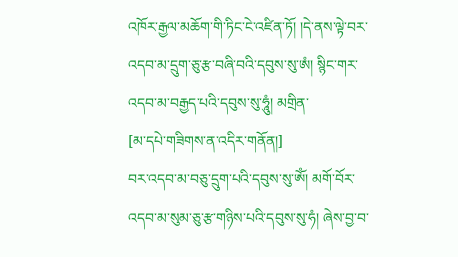འཁོར་རྒྱལ་མཆོག་གི་ཏིང་ངེ་འཛིན་ཏོ། །དེ་ནས་ལྟེ་བར་འདབ་མ་དྲུག་ཅུ་རྩ་བཞི་བའི་དབུས་སུ་ཨཾ། སྙིང་གར་འདབ་མ་བརྒྱད་པའི་དབུས་སུ་ཧཱུཾ། མགྲིན་
[མ་དཔེ་གཟིགས་ན་འདིར་གནོན།]
བར་འདབ་མ་བཅུ་དྲུག་པའི་དབུས་སུ་ཨོཾ། མགོ་བོར་འདབ་མ་སུམ་ཅུ་རྩ་གཉིས་པའི་དབུས་སུ་ཧཾ། ཞེས་བྱ་བ་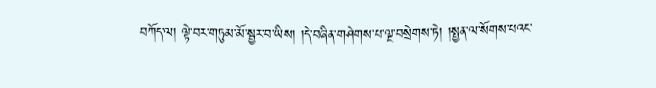བཀོད་ལ། ལྟེ་བར་གཏུམ་མོ་སྦྱར་བ་ཡིས། །དེ་བཞིན་གཤེགས་པ་ལྔ་བསྲེགས་ཏེ། །སྤྱན་ལ་སོགས་པའང་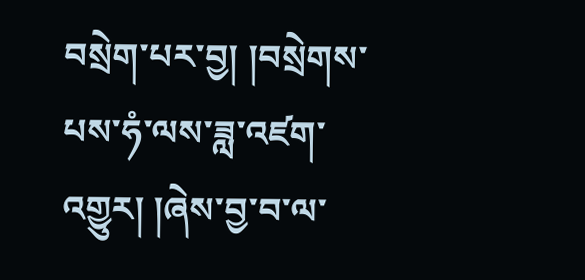བསྲེག་པར་བྱ། །བསྲེགས་པས་ཧཾ་ལས་ཟླ་འཛག་འགྱུར། །ཞེས་བྱ་བ་ལ་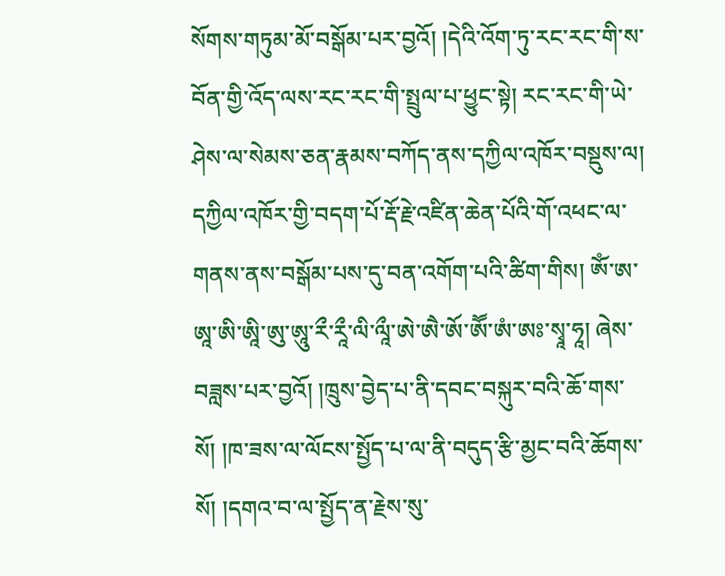སོགས་གཏུམ་མོ་བསྒོམ་པར་བྱའོ། །དེའི་འོག་ཏུ་རང་རང་གི་ས་བོན་གྱི་འོད་ལས་རང་རང་གི་སྤྲུལ་པ་ཕྱུང་སྟེ། རང་རང་གི་ཡེ་ཤེས་ལ་སེམས་ཅན་རྣམས་བཀོད་ནས་དཀྱིལ་འཁོར་བསྡུས་ལ། དཀྱིལ་འཁོར་གྱི་བདག་པོ་རྡོ་རྗེ་འཛིན་ཆེན་པོའི་གོ་འཕང་ལ་གནས་ནས་བསྒོམ་པས་དུ་བན་འགོག་པའི་ཚིག་གིས། ཨོཾ་ཨ་ཨཱ་ཨི་ཨཱི་ཨུ་ཨཱུ་རྀ་རཱྀ་ལི་ལཱྀ་ཨེ་ཨཻ་ཨོ་ཨཽ་ཨཾ་ཨཿ་སྭཱ་ཧཱ། ཞེས་བཟླས་པར་བྱའོ། །ཁྲུས་བྱེད་པ་ནི་དབང་བསྐུར་བའི་ཆོ་གས་སོ། །ཁ་ཟས་ལ་ལོངས་སྤྱོད་པ་ལ་ནི་བདུད་རྩི་མྱང་བའི་ཆོགས་སོ། །དགའ་བ་ལ་སྤྱོད་ན་རྗེས་སུ་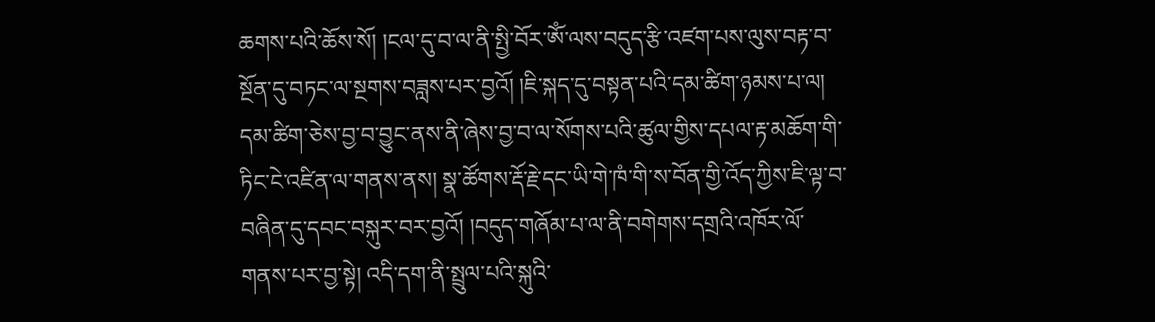ཆགས་པའི་ཆོས་སོ། །ངལ་དུ་བ་ལ་ནི་སྤྱི་བོར་ཨོཾ་ལས་བདུད་རྩི་འཛག་པས་ལུས་བརྟ་བ་སྔོན་དུ་བཏང་ལ་སྔགས་བཟླས་པར་བྱའོ། །ཇི་སྐད་དུ་བསྟན་པའི་དམ་ཚིག་ཉམས་པ་ལ། དམ་ཚིག་ཅེས་བྱ་བ་བྱུང་ནས་ནི་ཞེས་བྱ་བ་ལ་སོགས་པའི་ཚུལ་གྱིས་དཔལ་རྟ་མཆོག་གི་ཏིང་ངེ་འཛིན་ལ་གནས་ནས། སྣ་ཚོགས་རྡོ་རྗེ་དང་ཡི་གེ་ཁཾ་གི་ས་བོན་གྱི་འོད་ཀྱིས་ཇི་ལྟ་བ་བཞིན་དུ་དབང་བསྐུར་བར་བྱའོ། །བདུད་གཞོམ་པ་ལ་ནི་བགེགས་དགྲའི་འཁོར་ལོ་གནས་པར་བྱ་སྟེ། འདི་དག་ནི་སྤྲུལ་པའི་སྐུའི་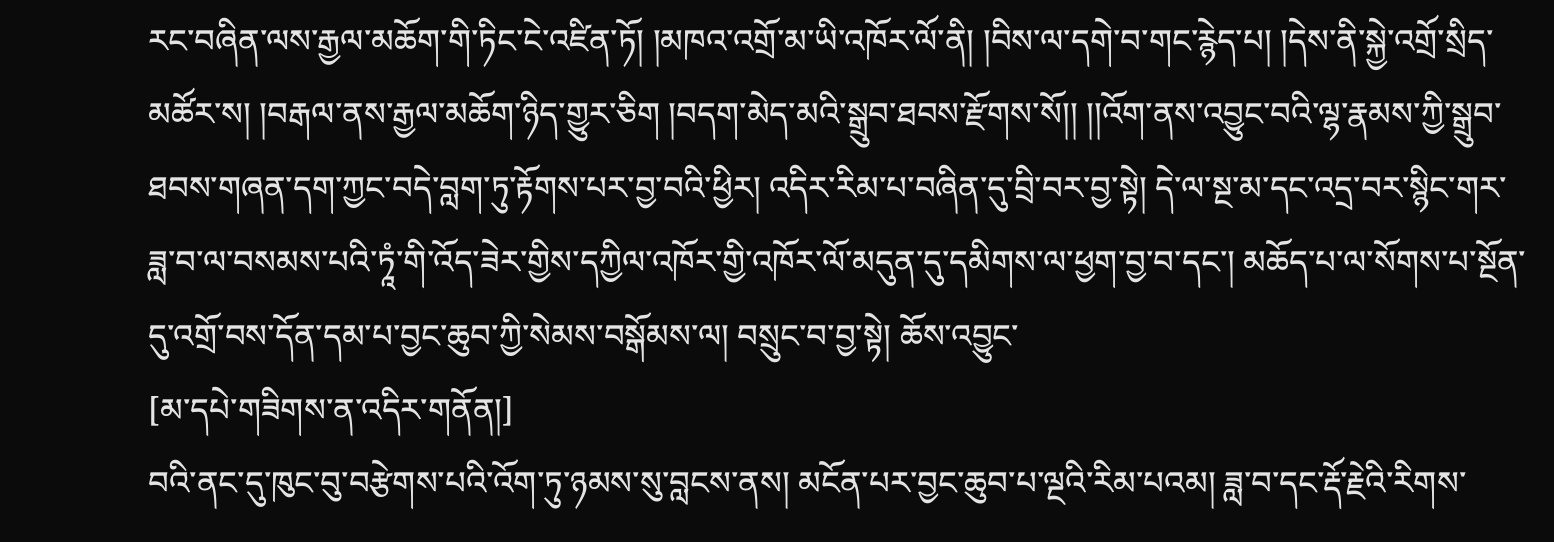རང་བཞིན་ལས་རྒྱལ་མཆོག་གི་ཏིང་ངེ་འཛིན་ཏོ། །མཁའ་འགྲོ་མ་ཡི་འཁོར་ལོ་ནི། །བིས་ལ་དགེ་བ་གང་རྙེད་པ། །དེས་ནི་སྐྱེ་འགྲོ་སྲིད་མཚོར་ས། །བརྒལ་ནས་རྒྱལ་མཆོག་ཉིད་གྱུར་ཅིག །བདག་མེད་མའི་སྒྲུབ་ཐབས་རྫོགས་སོ།། །།འོག་ནས་འབྱུང་བའི་ལྷ་རྣམས་ཀྱི་སྒྲུབ་ཐབས་གཞན་དག་ཀྱང་བདེ་བླག་ཏུ་རྟོགས་པར་བྱ་བའི་ཕྱིར། འདིར་རིམ་པ་བཞིན་དུ་བྲི་བར་བྱ་སྟེ། དེ་ལ་སྔ་མ་དང་འདྲ་བར་སྙིང་གར་ཟླ་བ་ལ་བསམས་པའི་ཏཱཾ་གི་འོད་ཟེར་གྱིས་དཀྱིལ་འཁོར་གྱི་འཁོར་ལོ་མདུན་དུ་དམིགས་ལ་ཕྱག་བྱ་བ་དང་། མཆོད་པ་ལ་སོགས་པ་སྔོན་དུ་འགྲོ་བས་དོན་དམ་པ་བྱང་ཆུབ་ཀྱི་སེམས་བསྒོམས་ལ། བསྲུང་བ་བྱ་སྟེ། ཆོས་འབྱུང་
[མ་དཔེ་གཟིགས་ན་འདིར་གནོན།]
བའི་ནང་དུ་ཁུང་བུ་བརྩེགས་པའི་འོག་ཏུ་ཉམས་སུ་བླངས་ནས། མངོན་པར་བྱང་ཆུབ་པ་ལྔའི་རིམ་པའམ། ཟླ་བ་དང་རྡོ་རྗེའི་རིགས་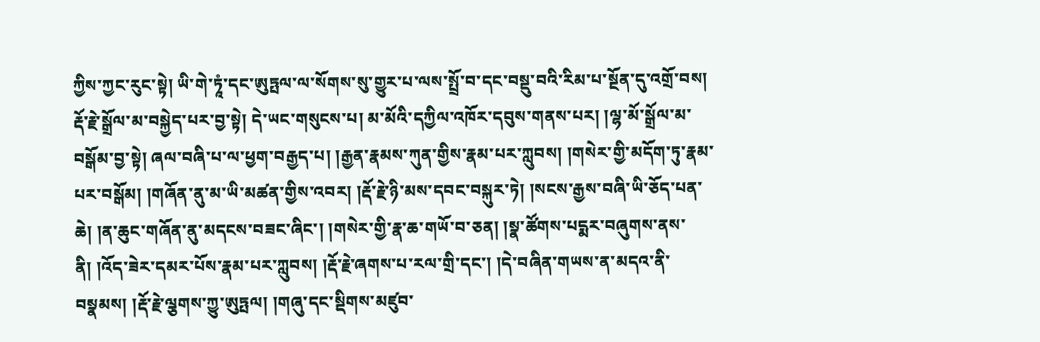ཀྱིས་ཀྱང་རུང་སྟེ། ཡི་གེ་ཏཱཾ་དང་ཨུཏྤལ་ལ་སོགས་སུ་གྱུར་པ་ལས་སྤྲོ་བ་དང་བསྡུ་བའི་རིམ་པ་སྔོན་དུ་འགྲོ་བས། རྡོ་རྗེ་སྒྲོལ་མ་བསྐྱེད་པར་བྱ་སྟེ། དེ་ཡང་གསུངས་པ། མ་མོའི་དཀྱིལ་འཁོར་དབུས་གནས་པར། །ལྷ་མོ་སྒྲོལ་མ་བསྒོམ་བྱ་སྟེ། ཞལ་བཞི་པ་ལ་ཕྱག་བརྒྱད་པ། །རྒྱན་རྣམས་ཀུན་གྱིས་རྣམ་པར་ཀླུབས། །གསེར་གྱི་མདོག་ཏུ་རྣམ་པར་བསྒོམ། །གཞོན་ནུ་མ་ཡི་མཚན་གྱིས་འབར། །རྡོ་རྗེ་ཉི་མས་དབང་བསྐུར་ཏེ། །སངས་རྒྱས་བཞི་ཡི་ཅོད་པན་ཆེ། །ན་ཆུང་གཞོན་ནུ་མདངས་བཟང་ཞིང་། །གསེར་གྱི་རྣ་ཆ་གཡོ་བ་ཅན། །སྣ་ཚོགས་པདྨར་བཞུགས་ནས་ནི། །འོད་ཟེར་དམར་པོས་རྣམ་པར་ཀླུབས། །རྡོ་རྗེ་ཞགས་པ་རལ་གྲི་དང་། །དེ་བཞིན་གཡས་ན་མདའ་ནི་བསྣམས། །རྡོ་རྗེ་ལྕགས་ཀྱུ་ཨུཏྤལ། །གཞུ་དང་སྡིགས་མཛུབ་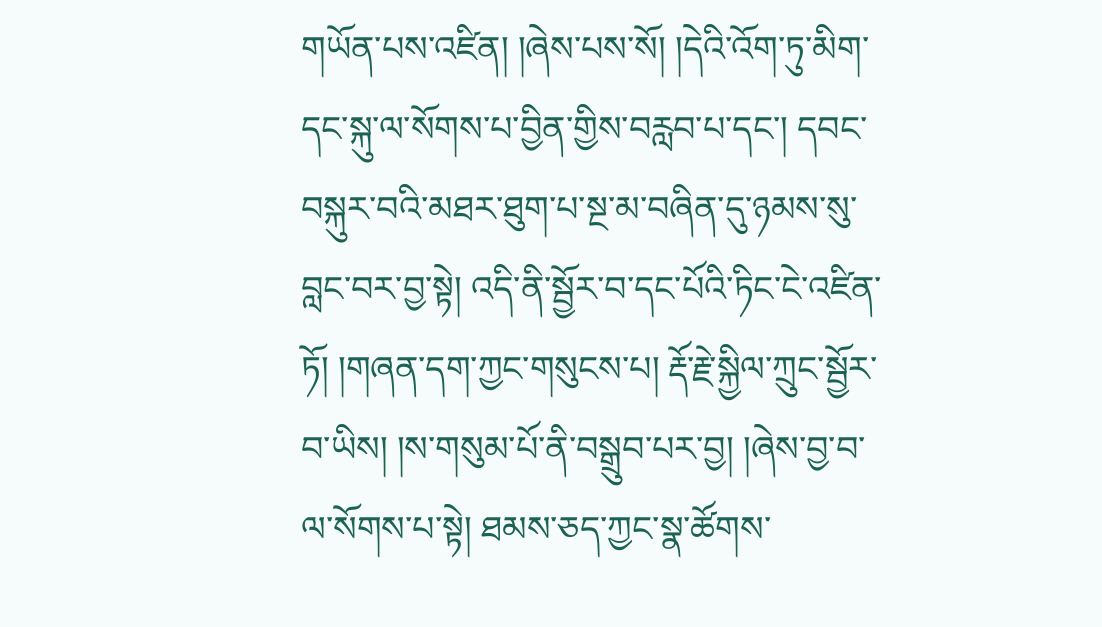གཡོན་པས་འཛིན། །ཞེས་པས་སོ། །དེའི་འོག་ཏུ་མིག་དང་སྐུ་ལ་སོགས་པ་བྱིན་གྱིས་བརླབ་པ་དང་། དབང་བསྐུར་བའི་མཐར་ཐུག་པ་སྔ་མ་བཞིན་དུ་ཉམས་སུ་བླང་བར་བྱ་སྟེ། འདི་ནི་སྦྱོར་བ་དང་པོའི་ཏིང་ངེ་འཛིན་ཏོ། །གཞན་དག་ཀྱང་གསུངས་པ། རྡོ་རྗེ་སྐྱིལ་ཀྲུང་སྦྱོར་བ་ཡིས། །ས་གསུམ་པོ་ནི་བསྒྲུབ་པར་བྱ། །ཞེས་བྱ་བ་ལ་སོགས་པ་སྟེ། ཐམས་ཅད་ཀྱང་སྣ་ཚོགས་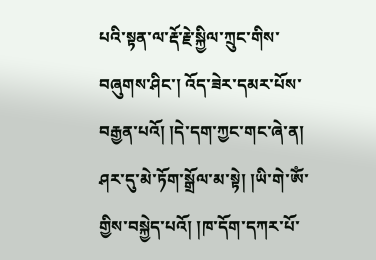པའི་སྟན་ལ་རྡོ་རྗེ་སྐྱིལ་ཀྲུང་གིས་བཞུགས་ཤིང་། འོད་ཟེར་དམར་པོས་བརྒྱན་པའོ། །དེ་དག་ཀྱང་གང་ཞེ་ན། ཤར་དུ་མེ་ཏོག་སྒྲོལ་མ་སྟེ། །ཡི་གེ་ཨོཾ་གྱིས་བསྐྱེད་པའོ། །ཁ་དོག་དཀར་པོ་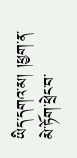ཡིད་དགའ་མ། །ཕྱག་ན་མེ་ཏོག་ཕྲེང་བ་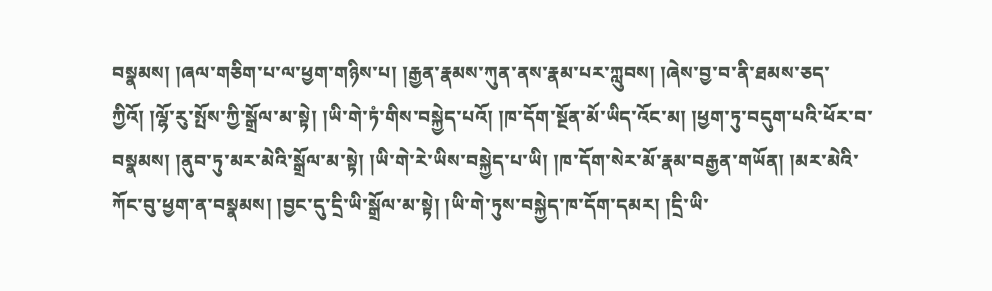བསྣམས། །ཞལ་གཅིག་པ་ལ་ཕྱག་གཉིས་པ། །རྒྱན་རྣམས་ཀུན་ནས་རྣམ་པར་ཀླུབས། །ཞེས་བྱ་བ་ནི་ཐམས་ཅད་ཀྱིའོ། །ལྷོ་རུ་སྤོས་ཀྱི་སྒྲོལ་མ་སྟེ། །ཡི་གེ་ཏཾ་གིས་བསྐྱེད་པའོ། །ཁ་དོག་སྔོན་མོ་ཡིད་འོང་མ། །ཕྱག་ཏུ་བདུག་པའི་ཕོར་བ་བསྣམས། །ནུབ་ཏུ་མར་མེའི་སྒྲོལ་མ་སྟེ། །ཡི་གེ་རེ་ཡིས་བསྐྱེད་པ་ཡི། །ཁ་དོག་སེར་མོ་རྣམ་བརྒྱན་གཡོན། །མར་མེའི་ཀོང་བུ་ཕྱག་ན་བསྣམས། །བྱང་དུ་དྲི་ཡི་སྒྲོལ་མ་སྟེ། །ཡི་གེ་ཏུས་བསྐྱེད་ཁ་དོག་དམར། །དྲི་ཡི་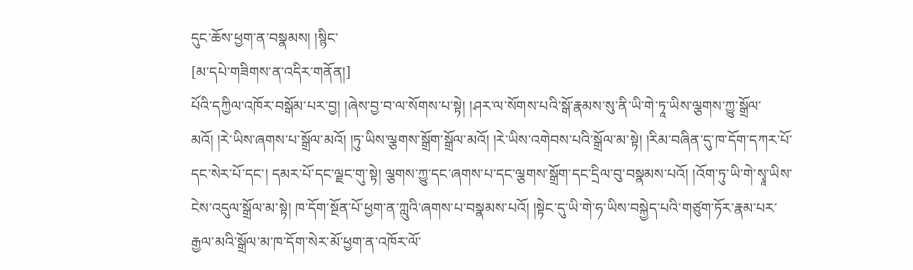དུང་ཆོས་ཕྱག་ན་བསྣམས། །སྙིང་
[མ་དཔེ་གཟིགས་ན་འདིར་གནོན།]
པོའི་དཀྱིལ་འཁོར་བསྒོམ་པར་བྱ། །ཞེས་བྱ་བ་ལ་སོགས་པ་སྟེ། །ཤར་ལ་སོགས་པའི་སྒོ་རྣམས་སུ་ནི་ཡི་གེ་ཏཱ་ཡིས་ལྕགས་ཀྱུ་སྒྲོལ་མའོ། །རེ་ཡིས་ཞགས་པ་སྒྲོལ་མའོ། །ཏུ་ཡིས་ལྕགས་སྒྲོག་སྒྲོལ་མའོ། །རེ་ཡིས་འགེབས་པའི་སྒྲོལ་མ་སྟེ། །རིམ་བཞིན་དུ་ཁ་དོག་དཀར་པོ་དང་སེར་པོ་དང་། དམར་པོ་དང་ལྗང་གུ་སྟེ། ལྕགས་ཀྱུ་དང་ཞགས་པ་དང་ལྕགས་སྒྲོག་དང་དྲིལ་བུ་བསྣམས་པའོ། །འོག་ཏུ་ཡི་གེ་སྭཱ་ཡིས་ངེས་འདུལ་སྒྲོལ་མ་སྟེ། ཁ་དོག་སྔོན་པོ་ཕྱག་ན་ཀླུའི་ཞགས་པ་བསྣམས་པའོ། །སྟེང་དུ་ཡི་གེ་ཧ་ཡིས་བསྐྱེད་པའི་གཙུག་ཏོར་རྣམ་པར་རྒྱལ་མའི་སྒྲོལ་མ་ཁ་དོག་སེར་མོ་ཕྱག་ན་འཁོར་ལོ་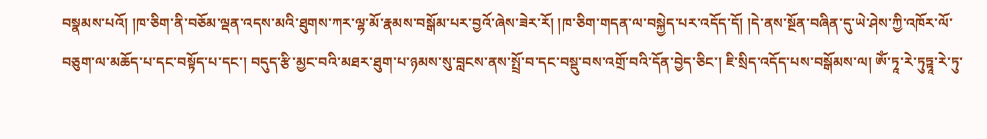བསྣམས་པའོ། །ཁ་ཅིག་ནི་བཅོམ་ལྡན་འདས་མའི་ཐུགས་ཀར་ལྷ་མོ་རྣམས་བསྒོམ་པར་བྱའོ་ཞེས་ཟེར་རོ། །ཁ་ཅིག་གདན་ལ་བསྐྱེད་པར་འདོད་དོ། །དེ་ནས་སྔོན་བཞིན་དུ་ཡེ་ཤེས་ཀྱི་འཁོར་ལོ་བཅུག་ལ་མཆོད་པ་དང་བསྟོད་པ་དང་། བདུད་རྩི་མྱང་བའི་མཐར་ཐུག་པ་ཉམས་སུ་བླངས་ནས་སྤྲོ་བ་དང་བསྡུ་བས་འགྲོ་བའི་དོན་བྱེད་ཅིང་། ཇི་སྲིད་འདོད་པས་བསྒོམས་ལ། ཨོཾ་ཏཱ་རེ་ཏུཏྟཱ་རེ་ཏུ་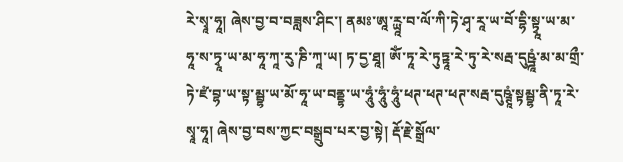རེ་སྭཱ་ཧཱ། ཞེས་བྱ་བ་བཟླས་ཤིང་། ནམཿ་ཨཱ་ཪྻཱ་བ་ལོ་ཀི་ཏེ་ཤྭ་རཱ་ཡ་བོ་དྷི་སྟྭཱ་ཡ་མ་ཧཱ་ས་ཏྭཱ་ཡ་མ་ཧཱ་ཀཱ་རུ་ཎི་ཀཱ་ཡ། ཏ་དྱ་ཐཱ། ཨོཾ་ཏཱ་རེ་ཏུཏྟཱ་རེ་ཏུ་རེ་སརྦ་དུཥྜཱཾ་མ་མ་གྲྀ་ཏེ་ཛཾ་བྷ་ཡ་སྟ་མྦྷ་ཡ་མོ་ཧཱ་ཡ་བནྡྷ་ཡ་ཧཱུཾ་ཧཱུཾ་ཧཱུཾ་ཕཊ་ཕཊ་ཕཊ་སརྦ་དུཥྚཱཾ་སྟམྦྷ་ནི་ཏཱ་རེ་སྭཱ་ཧཱ། ཞེས་བྱ་བས་ཀྱང་བསྒྲུབ་པར་བྱ་སྟེ། རྡོ་རྗེ་སྒྲོལ་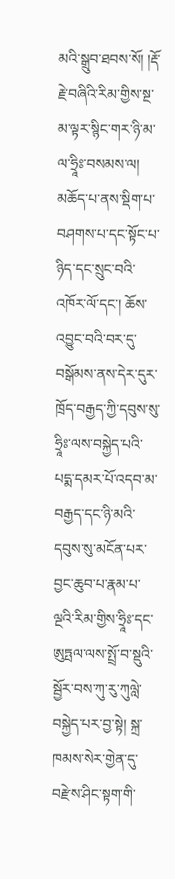མའི་སྒྲུབ་ཐབས་སོ། །རྡོ་རྗེ་བཞིའི་རིམ་གྱིས་སྔ་མ་ལྟར་སྙིང་གར་ཉི་མ་ལ་ཧྲཱིཿ་བསམས་ལ། མཆོད་པ་ནས་སྡིག་པ་བཤགས་པ་དང་སྟོང་པ་ཉིད་དང་སྲུང་བའི་འཁོར་ལོ་དང་། ཆོས་འབྱུང་བའི་བར་དུ་བསྒོམས་ནས་དེར་དུར་ཁྲོད་བརྒྱད་ཀྱི་དབུས་སུ་ཧྲཱིཿ་ལས་བསྐྱེད་པའི་པདྨ་དམར་པོ་འདབ་མ་བརྒྱད་དང་ཉི་མའི་དབུས་སུ་མངོན་པར་བྱང་ཆུབ་པ་རྣམ་པ་ལྔའི་རིམ་གྱིས་ཧྲཱིཿ་དང་ཨུཏྤལ་ལས་སྤྲོ་བ་སྡུའི་སྦྱོར་བས་ཀུ་རུ་ཀུལླེ་བསྐྱེད་པར་བྱ་སྟེ། སྐྲ་ཁམས་སེར་གྱེན་དུ་བརྫེས་ཤིང་སྟག་གི་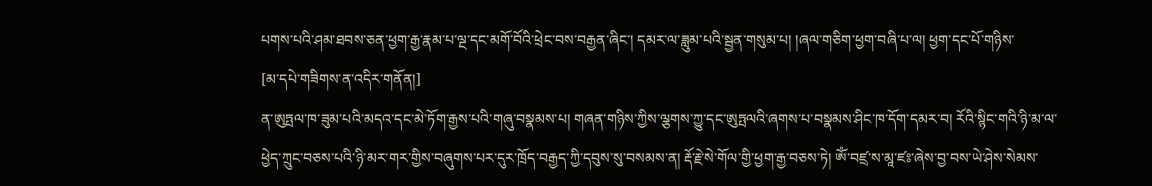པགས་པའི་ཤམ་ཐབས་ཅན་ཕྱག་རྒྱ་རྣམ་པ་ལྔ་དང་མགོ་བོའི་ཕྲེང་བས་བརྒྱན་ཞིང་། དམར་ལ་ཟླུམ་པའི་སྦྱན་གསུམ་པ། །ཞལ་གཅིག་ཕྱག་བཞི་པ་ལ། ཕྱག་དང་པོ་གཉིས་
[མ་དཔེ་གཟིགས་ན་འདིར་གནོན།]
ན་ཨུཏྤལ་ཁ་ཟུམ་པའི་མདའ་དང་མེ་ཏོག་རྒྱས་པའི་གཞུ་བསྣམས་པ། གཞན་གཉིས་ཀྱིས་ལྕགས་ཀྱུ་དང་ཨུཏྤལའི་ཞགས་པ་བསྣམས་ཤིང་ཁ་དོག་དམར་བ། རོའི་སྙིང་གའི་ཉི་མ་ལ་ཕྱེད་ཀྲུང་བཅས་པའི་ཉི་མར་གར་གྱིས་བཞུགས་པར་དུར་ཁྲོད་བརྒྱད་ཀྱི་དབུས་སུ་བསམས་ན། རྡོ་རྗེ་སེ་གོལ་གྱི་ཕྱག་རྒྱ་བཅས་ཏེ། ཨོཾ་བཛྲ་ས་མཱ་ཛཿ་ཞེས་བྱ་བས་ཡེ་ཤེས་སེམས་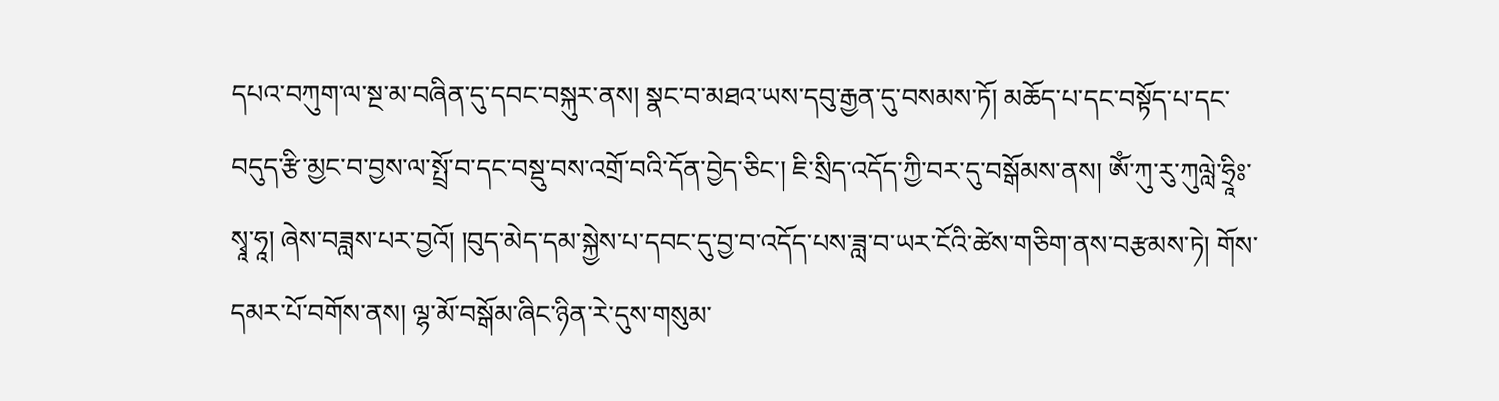དཔའ་བཀུག་ལ་སྔ་མ་བཞིན་དུ་དབང་བསྐུར་ནས། སྣང་བ་མཐའ་ཡས་དབུ་རྒྱན་དུ་བསམས་ཏོ། མཆོད་པ་དང་བསྟོད་པ་དང་བདུད་རྩི་མྱང་བ་བྱས་ལ་སྤྲོ་བ་དང་བསྡུ་བས་འགྲོ་བའི་དོན་བྱེད་ཅིང་། ཇི་སྲིད་འདོད་ཀྱི་བར་དུ་བསྒོམས་ནས། ཨོཾ་ཀུ་རུ་ཀུལླེ་ཧྲཱིཿ་སྭཱ་ཧཱ། ཞེས་བཟླས་པར་བྱའོ། །བུད་མེད་དམ་སྐྱེས་པ་དབང་དུ་བྱ་བ་འདོད་པས་ཟླ་བ་ཡར་ངོའི་ཚེས་གཅིག་ནས་བརྩམས་ཏེ། གོས་དམར་པོ་བགོས་ནས། ལྷ་མོ་བསྒོམ་ཞིང་ཉིན་རེ་དུས་གསུམ་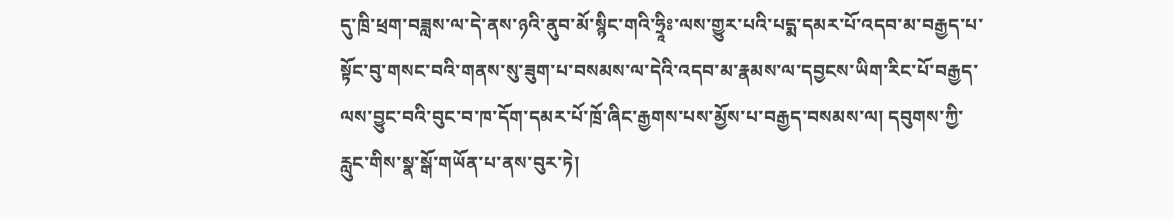དུ་ཁྲི་ཕྲག་བཟླས་ལ་དེ་ནས་ཉའི་ནུབ་མོ་སྙིང་གའི་ཧྲཱིཿ་ལས་གྱུར་པའི་པདྨ་དམར་པོ་འདབ་མ་བརྒྱད་པ་སྟོང་བུ་གསང་བའི་གནས་སུ་ཟུག་པ་བསམས་ལ་དེའི་འདབ་མ་རྣམས་ལ་དབྱངས་ཡིག་རིང་པོ་བརྒྱད་ལས་བྱུང་བའི་བུང་བ་ཁ་དོག་དམར་པོ་ཁྲོ་ཞིང་རྒྱགས་པས་མྱོས་པ་བརྒྱད་བསམས་ལ། དབུགས་ཀྱི་རླུང་གིས་སྣ་སྒོ་གཡོན་པ་ནས་བུར་ཏེ།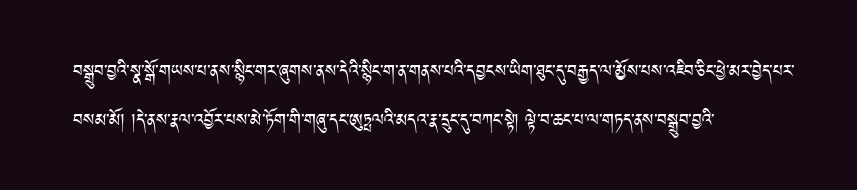བསྒྲུབ་བྱའི་སྣ་སྒོ་གཡས་པ་ནས་སྙིང་གར་ཞུགས་ནས་དེའི་སྙིང་ག་ན་གནས་པའི་དབྱངས་ཡིག་ཐུང་དུ་བརྒྱད་ལ་མྱོས་པས་འཇིབ་ཅིང་ཕྱེ་མར་བྱེད་པར་བསམ་མོ། །དེ་ནས་རྣལ་འབྱོར་པས་མེ་ཏོག་གི་གཞུ་དང་ཨུཏྤལའི་མདའ་རྣ་དྲུང་དུ་བཀང་སྟེ། ལྟེ་བ་ཆང་པ་ལ་གཏད་ནས་བསྒྲུབ་བྱའི་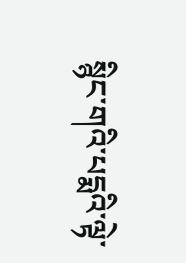སྙིང་གའི་པདྨའི་ལྟེ་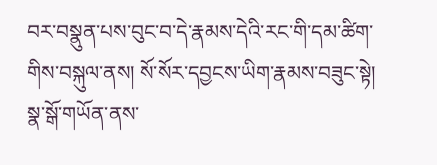བར་བསྣུན་པས་བུང་བ་དེ་རྣམས་དེའི་རང་གི་དམ་ཚིག་གིས་བསྐུལ་ནས། སོ་སོར་དབྱངས་ཡིག་རྣམས་བཟུང་སྟེ། སྣ་སྒོ་གཡོན་ནས་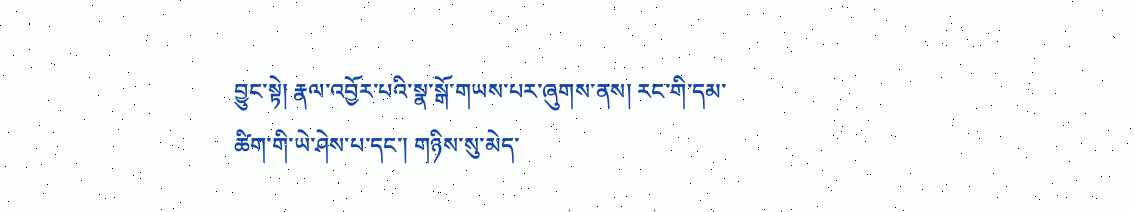བྱུང་སྟེ། རྣལ་འབྱོར་པའི་སྣ་སྒོ་གཡས་པར་ཞུགས་ནས། རང་གི་དམ་ཚིག་གི་ཡེ་ཤེས་པ་དང་། གཉིས་སུ་མེད་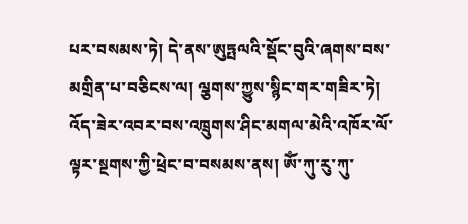པར་བསམས་ཏེ། དེ་ནས་ཨུཏྤལའི་སྡོང་བུའི་ཞགས་བས་མགྲིན་པ་བཅིངས་ལ། ལྕགས་ཀྱུས་སྙིང་གར་གཟིར་ཏེ། འོད་ཟེར་འབར་བས་འཁྲུགས་ཤིང་མགལ་མེའི་འཁོར་ལོ་ལྟར་སྔགས་ཀྱི་ཕྲེང་བ་བསམས་ནས། ཨོཾ་ཀུ་རུ་ཀུ་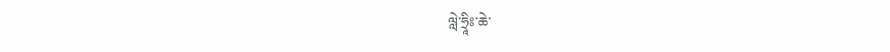ལླེ་ཧྲཱིཿ་ཆེ་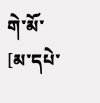གེ་མོ་
[མ་དཔེ་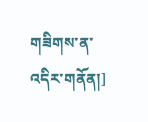གཟིགས་ན་འདིར་གནོན།]